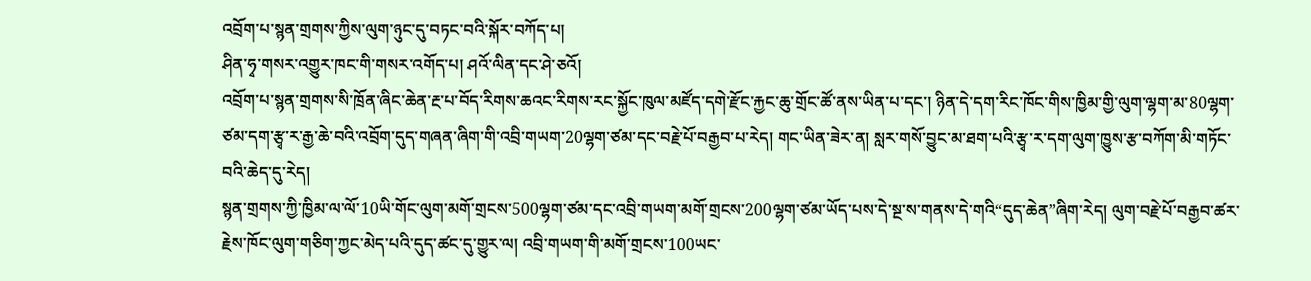འབྲོག་པ་སྙན་གྲགས་ཀྱིས་ལུག་ཉུང་དུ་བཏང་བའི་སྐོར་བཀོད་པ།
ཤིན་ཧྭ་གསར་འགྱུར་ཁང་གི་གསར་འགོད་པ། ཤའོ་ལིན་དང་ཤེ་ཅའོ།
འབྲོག་པ་སྙན་གྲགས་སི་ཁྲོན་ཞིང་ཆེན་རྔ་པ་བོད་རིགས་ཆའང་རིགས་རང་སྐྱོང་ཁུལ་མཛོད་དགེ་རྫོང་རྐྱང་ཆུ་གྲོང་ཚོ་ནས་ཡིན་པ་དང་། ཉིན་དེ་དག་རིང་ཁོང་གིས་ཁྱིམ་གྱི་ལུག་ལྷག་མ་80ལྷག་ཙམ་དག་རྩྭ་ར་རྒྱ་ཆེ་བའི་འབྲོག་དུད་གཞན་ཞིག་གི་འབྲི་གཡག་20ལྷག་ཙམ་དང་བརྗེ་པོ་བརྒྱབ་པ་རེད། གང་ཡིན་ཟེར་ན། སླར་གསོ་བྱུང་མ་ཐག་པའི་རྩྭ་ར་དག་ལུག་ཁྱུས་རྩ་བཀོག་མི་གཏོང་བའི་ཆེད་དུ་རེད།
སྙན་གྲགས་ཀྱི་ཁྱིམ་ལ་ལོ་10ཡི་གོང་ལུག་མགོ་གྲངས་500ལྷག་ཙམ་དང་འབྲི་གཡག་མགོ་གྲངས་200ལྷག་ཙམ་ཡོད་པས་དེ་སྔ་ས་གནས་དེ་གའི“དུད་ཆེན”ཞིག་རེད། ལུག་བརྗེ་པོ་བརྒྱབ་ཚར་རྗེས་ཁོང་ལུག་གཅིག་ཀྱང་མེད་པའི་དུད་ཚང་དུ་གྱུར་ལ། འབྲི་གཡག་གི་མགོ་གྲངས་100ཡང་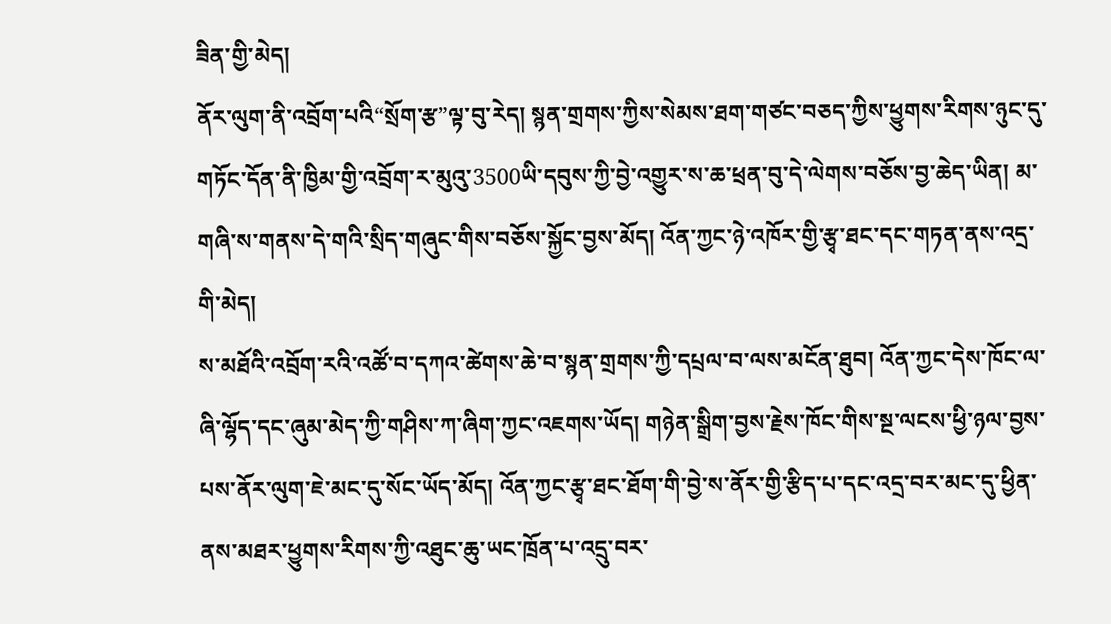ཟིན་གྱི་མེད།
ནོར་ལུག་ནི་འབྲོག་པའི“སྲོག་རྩ”ལྟ་བུ་རེད། སྙན་གྲགས་ཀྱིས་སེམས་ཐག་གཙང་བཅད་ཀྱིས་ཕྱུགས་རིགས་ཉུང་དུ་གཏོང་དོན་ནི་ཁྱིམ་གྱི་འབྲོག་ར་མུའུ་3500ཡི་དབུས་ཀྱི་བྱེ་འགྱུར་ས་ཆ་ཕྲན་བུ་དེ་ལེགས་བཅོས་བྱ་ཆེད་ཡིན། མ་གཞི་ས་གནས་དེ་གའི་སྲིད་གཞུང་གིས་བཅོས་སྐྱོང་བྱས་མོད། འོན་ཀྱང་ཉེ་འཁོར་གྱི་རྩྭ་ཐང་དང་གཏན་ནས་འདྲ་གི་མེད།
ས་མཐོའི་འབྲོག་རའི་འཚོ་བ་དཀའ་ཚེགས་ཆེ་བ་སྙན་གྲགས་ཀྱི་དཔྲལ་བ་ལས་མངོན་ཐུབ། འོན་ཀྱང་དེས་ཁོང་ལ་ཞི་ལྷོད་དང་ཞུམ་མེད་ཀྱི་གཤིས་ཀ་ཞིག་ཀྱང་འཇགས་ཡོད། གཉེན་སྒྲིག་བྱས་རྗེས་ཁོང་གིས་སྔ་ལངས་ཕྱི་ཉལ་བྱས་པས་ནོར་ལུག་ཇེ་མང་དུ་སོང་ཡོད་མོད། འོན་ཀྱང་རྩྭ་ཐང་ཐོག་གི་བྱེ་ས་ནོར་གྱི་རྩིད་པ་དང་འདྲ་བར་མང་དུ་ཕྱིན་ནས་མཐར་ཕྱུགས་རིགས་ཀྱི་འཐུང་ཆུ་ཡང་ཁྲོན་པ་འདྲུ་བར་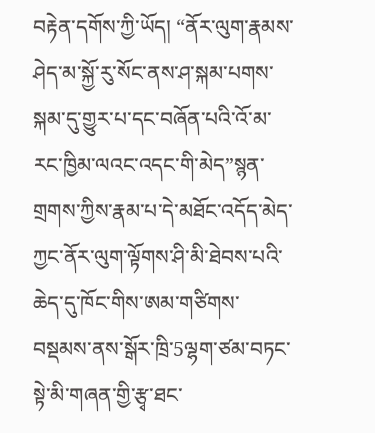བརྟེན་དགོས་ཀྱི་ཡོད། “ནོར་ལུག་རྣམས་ཤེད་མ་སྐྱོ་རུ་སོང་ནས་ཤ་སྐམ་པགས་སྐམ་དུ་གྱུར་པ་དང་བཞོན་པའི་འོ་མ་རང་ཁྱིམ་ལའང་འདང་གི་མེད”སྙན་གྲགས་ཀྱིས་རྣམ་པ་དེ་མཐོང་འདོད་མེད་ཀྱང་ནོར་ལུག་ལྟོགས་ཤི་མི་ཐེབས་པའི་ཆེད་དུ་ཁོང་གིས་ཨམ་གཙིགས་བསྡམས་ནས་སྒོར་ཁྲི་5ལྷག་ཙམ་བཏང་སྟེ་མི་གཞན་གྱི་རྩྭ་ཐང་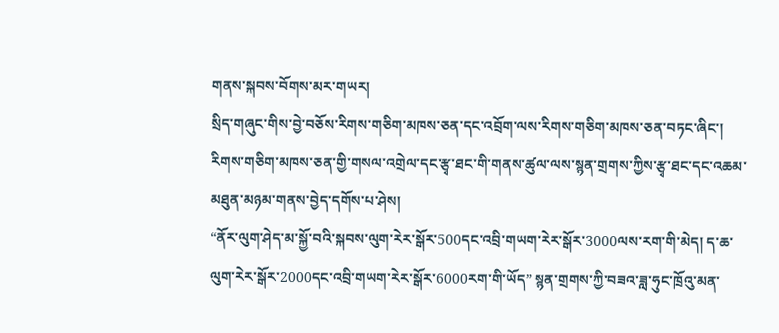གནས་སྐབས་བོགས་མར་གཡར།
སྲིད་གཞུང་གིས་བྱེ་བཅོས་རིགས་གཅིག་མཁས་ཅན་དང་འབྲོག་ལས་རིགས་གཅིག་མཁས་ཅན་བཏང་ཞིང་། རིགས་གཅིག་མཁས་ཅན་གྱི་གསལ་འགྲེལ་དང་རྩྭ་ཐང་གི་གནས་ཚུལ་ལས་སྙན་གྲགས་ཀྱིས་རྩྭ་ཐང་དང་འཆམ་མཐུན་མཉམ་གནས་བྱེད་དགོས་པ་ཤེས།
“ནོར་ལུག་ཤེད་མ་སྐྱོ་བའི་སྐབས་ལུག་རེར་སྒོར་500དང་འབྲི་གཡག་རེར་སྒོར་3000ལས་རག་གི་མེད། ད་ཆ་ལུག་རེར་སྒོར་2000དང་འབྲི་གཡག་རེར་སྒོར་6000རག་གི་ཡོད” སྙན་གྲགས་ཀྱི་བཟའ་ཟླ་ཧུང་ཁྲོའུ་མན་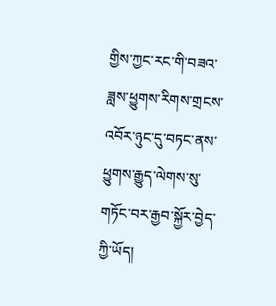གྱིས་ཀྱང་རང་གི་བཟའ་ཟླས་ཕྱུགས་རིགས་གྲངས་འབོར་ཉུང་དུ་བཏང་ནས་ཕྱུགས་རྒྱུད་ལེགས་སུ་གཏོང་བར་རྒྱབ་སྐྱོར་བྱེད་ཀྱི་ཡོད།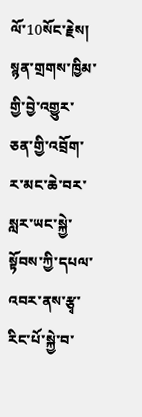ལོ་10སོང་རྗེས། སྙན་གྲགས་ཁྱིམ་གྱི་བྱེ་འགྱུར་ཅན་གྱི་འབྲོག་ར་མང་ཆེ་བར་སླར་ཡང་སྐྱེ་སྟོབས་ཀྱི་དཔལ་འབར་ནས་རྩྭ་རིང་པོ་སྐྱེ་བ་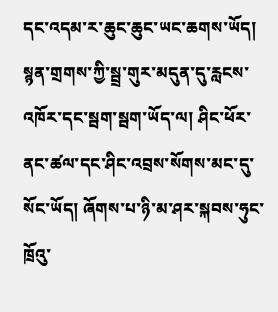དང་འདམ་ར་ཆུང་ཆུང་ཡང་ཆགས་ཡོད། སྙན་གྲགས་ཀྱི་སྦྲ་གུར་མདུན་དུ་རླངས་འཁོར་དང་སྦག་སྦག་ཡོད་ལ། ཤིང་ཕོར་ནང་ཚལ་དང་ཤིང་འབྲས་སོགས་མང་དུ་སོང་ཡོད། ཞོགས་པ་ཉི་མ་ཤར་སྐབས་ཧུང་ཁྲོའུ་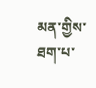མན་གྱིས་ཐག་པ་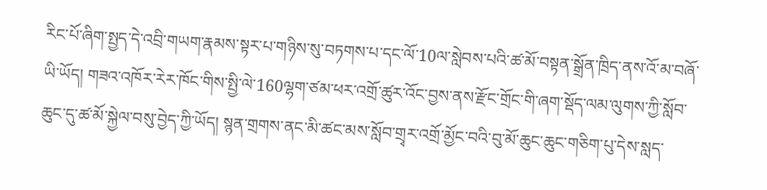རིང་པོ་ཞིག་སྤྱད་དེ་འབྲི་གཡག་རྣམས་སྟར་པ་གཉིས་སུ་བཏགས་པ་དང་ལོ་10ལ་སླེབས་པའི་ཚ་མོ་བསྟན་སྒྲོན་ཁྲིད་ནས་འོ་མ་བཞོ་ཡི་ཡོད། གཟའ་འཁོར་རེར་ཁོང་གིས་སྤྱི་ལེ་160ལྷག་ཙམ་ཕར་འགྲོ་ཚུར་འོང་བྱས་ནས་རྫོང་གྲོང་གི་ཞག་སྡོད་ལམ་ལུགས་ཀྱི་སློབ་ཆུང་དུ་ཚ་མོ་སྐྱེལ་བསུ་བྱེད་ཀྱི་ཡོད། སྙན་གྲགས་ནང་མི་ཚང་མས་སློབ་གྲྭར་འགྲོ་མྱོང་བའི་བུ་མོ་ཆུང་ཆུང་གཅིག་པུ་དེས་སླད་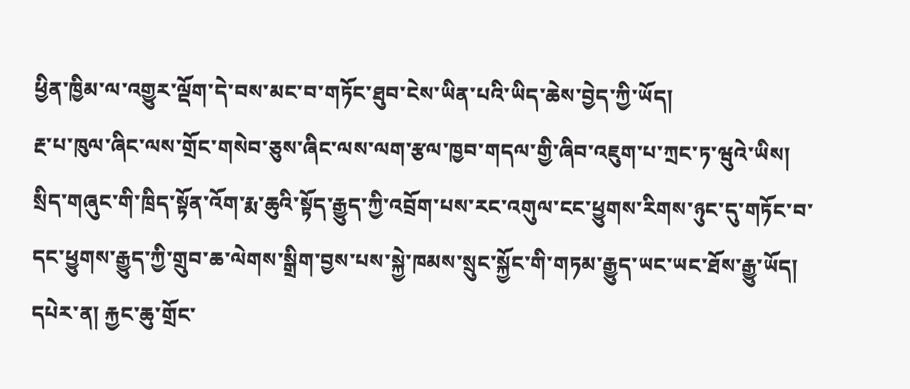ཕྱིན་ཁྱིམ་ལ་འགྱུར་ལྡོག་དེ་བས་མང་བ་གཏོང་ཐུབ་ངེས་ཡིན་པའི་ཡིད་ཆེས་བྱེད་ཀྱི་ཡོད།
རྔ་པ་ཁུལ་ཞིང་ལས་གྲོང་གསེབ་ཅུས་ཞིང་ལས་ལག་རྩལ་ཁྱབ་གདལ་གྱི་ཞིབ་འཇུག་པ་ཀྲང་ཏ་ཝུའེ་ཡིས། སྲིད་གཞུང་གི་ཁྲིད་སྟོན་འོག་རྨ་ཆུའི་སྟོད་རྒྱུད་ཀྱི་འབྲོག་པས་རང་འགུལ་ངང་ཕྱུགས་རིགས་ཉུང་དུ་གཏོང་བ་དང་ཕྱུགས་རྒྱུད་ཀྱི་གྲུབ་ཆ་ལེགས་སྒྲིག་བྱས་པས་སྐྱེ་ཁམས་སྲུང་སྐྱོང་གི་གཏམ་རྒྱུད་ཡང་ཡང་ཐོས་རྒྱུ་ཡོད། དཔེར་ན། རྐྱང་ཆུ་གྲོང་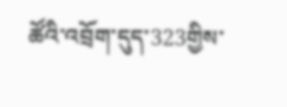ཚོའི་འབྲོག་དུད་323གྱིས་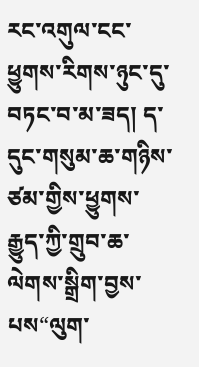རང་འགུལ་ངང་ཕྱུགས་རིགས་ཉུང་དུ་བཏང་བ་མ་ཟད། ད་དུང་གསུམ་ཆ་གཉིས་ཙམ་གྱིས་ཕྱུགས་རྒྱུད་ཀྱི་གྲུབ་ཆ་ལེགས་སྒྲིག་བྱས་པས“ལུག་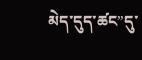མེད་དུད་ཚང”དུ་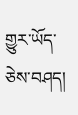གྱུར་ཡོད་ཅེས་བཤད།